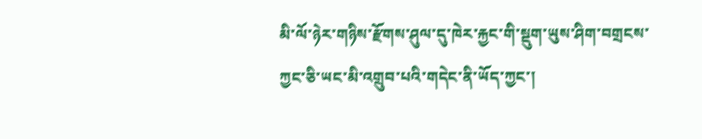མི་ལོ་ཉེར་གཉིས་རྫོགས་ཤུལ་དུ་ཁེར་རྐྱང་གི་སྡུག་ཡུས་ཤིག་བགྲངས་ཀྱང་ཅི་ཡང་མི་འགྲུབ་པའི་གདེང་ནི་ཡོད་ཀྱང་།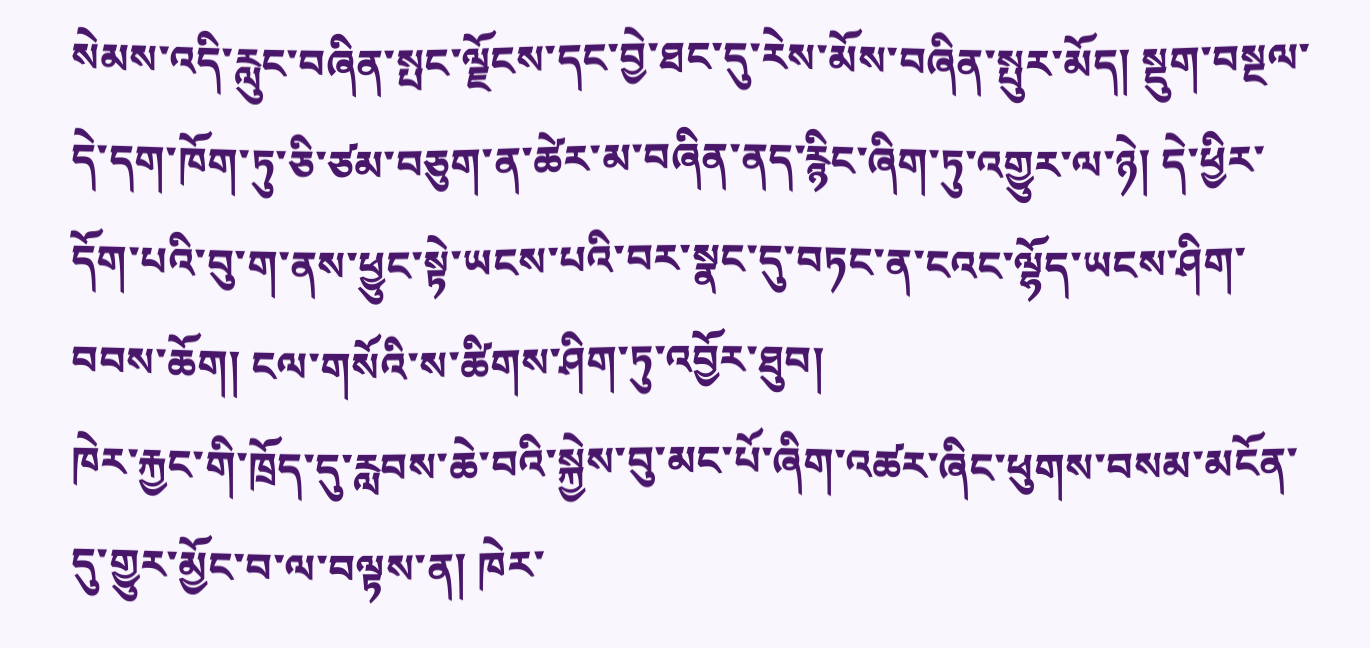སེམས་འདི་རླུང་བཞིན་སྤང་ལྗོངས་དང་བྱེ་ཐང་དུ་རེས་མོས་བཞིན་སྤུར་མོད། སྡུག་བསྔལ་དེ་དག་ཁོག་ཏུ་ཅི་ཙམ་བཅུག་ན་ཚེར་མ་བཞིན་ནད་རྙིང་ཞིག་ཏུ་འགྱུར་ལ་ཉེ། དེ་ཕྱིར་དོག་པའི་བུ་ག་ནས་ཕྱུང་སྟེ་ཡངས་པའི་བར་སྣང་དུ་བཏང་ན་ངའང་ལྷོད་ཡངས་ཤིག་བབས་ཆོག། ངལ་གསོའི་ས་ཚིགས་ཤིག་ཏུ་འབྱོར་ཐུབ།
ཁེར་རྐྱང་གི་ཁྲོད་དུ་རླབས་ཆེ་བའི་སྐྱེས་བུ་མང་པོ་ཞིག་འཚར་ཞིང་ཕུགས་བསམ་མངོན་དུ་གྱུར་མྱོང་བ་ལ་བལྟས་ན། ཁེར་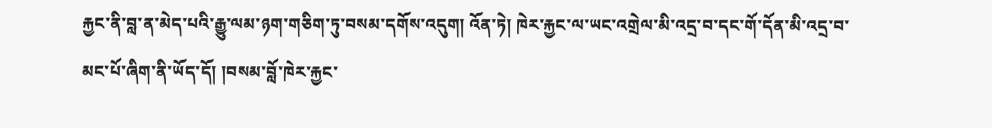རྐྱང་ནི་བླ་ན་མེད་པའི་རྒྱུ་ལམ་ཉག་གཅིག་ཏུ་བསམ་དགོས་འདུག། འོན་ཏེ། ཁེར་རྐྱང་ལ་ཡང་འགྲེལ་མི་འདྲ་བ་དང་གོ་དོན་མི་འདྲ་བ་མང་པོ་ཞིག་ནི་ཡོད་དོ། །བསམ་བློ་ཁེར་རྐྱང་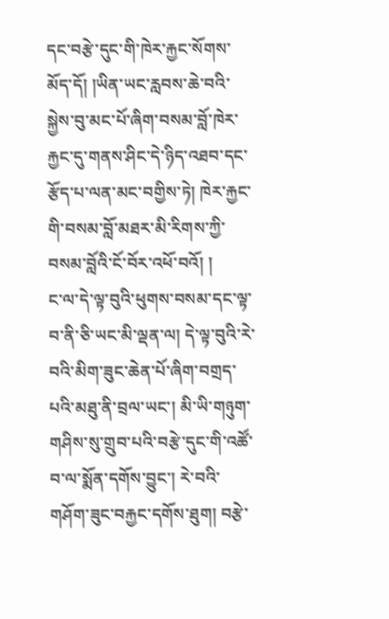དང་བརྩེ་དུང་གི་ཁེར་རྐྱང་སོགས་མོད་དོ། །ཡིན་ཡང་རླབས་ཆེ་བའི་སྐྱེས་བུ་མང་པོ་ཞིག་བསམ་བློ་ཁེར་རྐྱང་དུ་གནས་ཤིང་དེ་ཉིད་འཐབ་དང་རྩོད་པ་ལན་མང་བགྱིས་ཏེ། ཁེར་རྐྱང་གི་བསམ་བློ་མཐར་མི་རིགས་ཀྱི་བསམ་བློའི་ངོ་བོར་འཕོ་བའོ། །
ང་ལ་དེ་ལྟ་བུའི་ཕུགས་བསམ་དང་ལྟ་བ་ནི་ཅི་ཡང་མི་ལྡན་ལ། དེ་ལྟ་བུའི་རེ་བའི་མིག་ཟུང་ཆེན་པོ་ཞིག་བགྲད་པའི་མཐུ་ནི་བྲལ་ཡང་། མི་ཡི་གཉུག་གཤིས་སུ་གྲུབ་པའི་བརྩེ་དུང་གི་འཚོ་བ་ལ་སྨོན་དགོས་བྱུང་། རེ་བའི་གཤོག་ཟུང་བརྐྱང་དགོས་ཐུག། བརྩེ་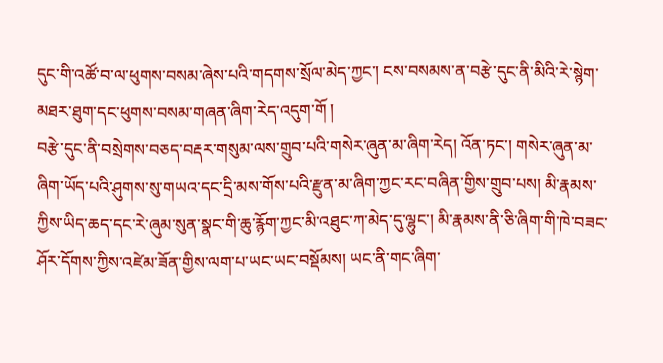དུང་གི་འཚོ་བ་ལ་ཕུགས་བསམ་ཞེས་པའི་གདགས་སྲོལ་མེད་ཀྱང་། ངས་བསམས་ན་བརྩེ་དུང་ནི་མིའི་རེ་སྙེག་མཐར་ཐུག་དང་ཕུགས་བསམ་གཞན་ཞིག་རེད་འདུག་གོ །
བརྩེ་དུང་ནི་བསྲེགས་བཅད་བརྡར་གསུམ་ལས་གྲུབ་པའི་གསེར་ཞུན་མ་ཞིག་རེད། འོན་ཏང་། གསེར་ཞུན་མ་ཞིག་ཡོད་པའི་ཤུགས་སུ་གཡའ་དང་དྲི་མས་གོས་པའི་རྫུན་མ་ཞིག་ཀྱང་རང་བཞིན་གྱིས་གྲུབ་པས། མི་རྣམས་ཀྱིས་ཡིད་ཆད་དང་རེ་ཞུམ་སུན་སྣང་གི་ཆུ་རྙོག་ཀྱང་མི་འཐུང་ཀ་མེད་དུ་ལྷུང་། མི་རྣམས་ནི་ཅི་ཞིག་གི་ཁེ་བཟང་ཤོར་དོགས་ཀྱིས་འཛེམ་ཟོན་གྱིས་ལག་པ་ཡང་ཡང་བསྡོམས། ཡང་ནི་གང་ཞིག་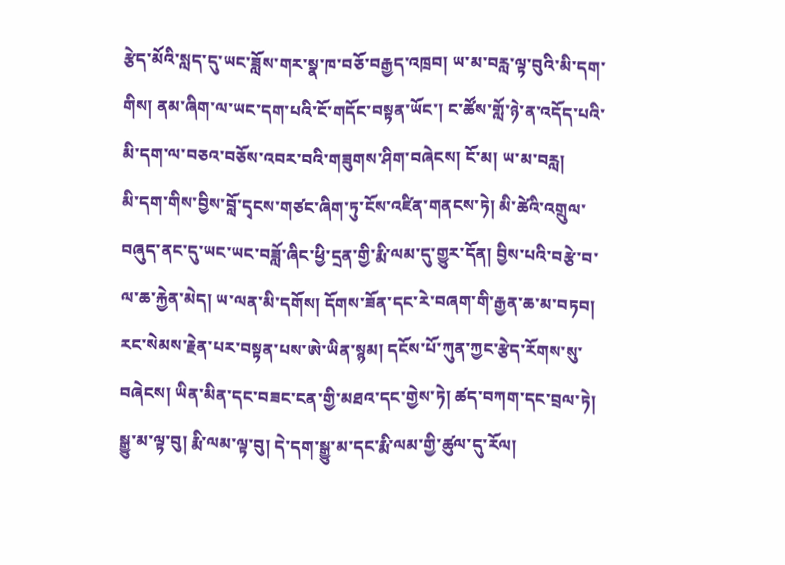རྩེད་མོའི་སླད་དུ་ཡང་ཟློས་གར་སྣ་ཁ་བཅོ་བརྒྱད་འཁྲབ། ཡ་མ་བརླ་ལྟ་བུའི་མི་དག་གིས། ནམ་ཞིག་ལ་ཡང་དག་པའི་ངོ་གདོང་བསྟན་ཡོང་། ང་ཚོས་གློ་ཉེ་ན་འདོད་པའི་མི་དག་ལ་བཅའ་བཅོས་འབར་བའི་གཟུགས་ཤིག་བཞེངས། ངོ་མ། ཡ་མ་བརླ།
མི་དག་གིས་བྱིས་བློ་དྭངས་གཙང་ཞིག་ཏུ་ངོས་འཛིན་གནངས་ཏེ། མི་ཚེའི་འགྲུལ་བཞུད་ནང་དུ་ཡང་ཡང་བཟློ་ཞིང་ཕྱི་དྲན་གྱི་རྨི་ལམ་དུ་གྱུར་དོན། བྱིས་པའི་བརྩེ་བ་ལ་ཆ་རྐྱེན་མེད། ཡ་ལན་མི་དགོས། དོགས་ཟོན་དང་རེ་བཞག་གི་རྒྱན་ཆ་མ་བཏབ། རང་སེམས་རྗེན་པར་བསྟན་པས་ཨེ་ཡིན་སྙམ། དངོས་པོ་ཀུན་ཀྱང་རྩེད་རོགས་སུ་བཞེངས། ཡིན་མིན་དང་བཟང་ངན་གྱི་མཐའ་དང་གྱེས་ཏེ། ཚད་བཀག་དང་བྲལ་ཏེ། སྒྱུ་མ་ལྟ་བུ། རྨི་ལམ་ལྟ་བུ། དེ་དག་སྒྱུ་མ་དང་རྨི་ལམ་གྱི་ཚུལ་དུ་རོལ།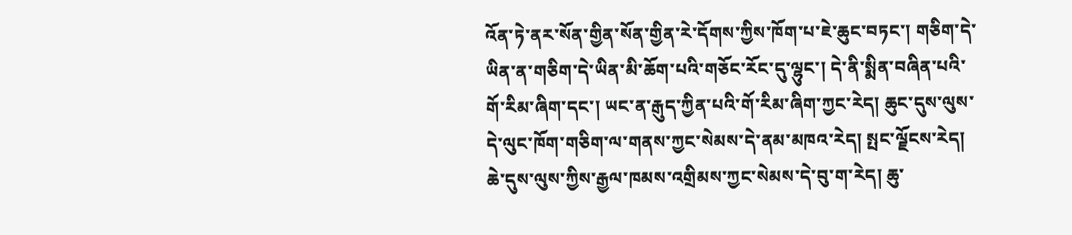འོན་ཏེ་ནར་སོན་གྱིན་སོན་གྱིན་རེ་དོགས་ཀྱིས་ཁོག་པ་ཇེ་ཆུང་བཏང་། གཅིག་དེ་ཡིན་ན་གཅིག་དེ་ཡིན་མི་ཆོག་པའི་གཅོང་རོང་དུ་ལྷུང་། དེ་ནི་སྨིན་བཞིན་པའི་གོ་རིམ་ཞིག་དང་། ཡང་ན་རྒུད་ཀྱིན་པའི་གོ་རིམ་ཞིག་ཀྱང་རེད། ཆུང་དུས་ལུས་དེ་ལུང་ཁོག་གཅིག་ལ་གནས་ཀྱང་སེམས་དེ་ནམ་མཁའ་རེད། སྤང་ལྗོངས་རེད། ཆེ་དུས་ལུས་ཀྱིས་རྒྱལ་ཁམས་འགྲིམས་ཀྱང་སེམས་དེ་བུ་ག་རེད། ཆུ་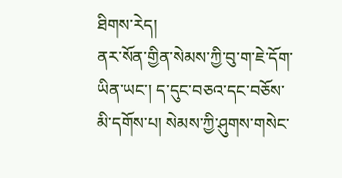ཐིགས་རེད།
ནར་སོན་གྱིན་སེམས་ཀྱི་བུ་ག་ཇེ་དོག་ཡིན་ཡང་། ད་དུང་བཅའ་དང་བཅོས་མི་དགོས་པ། སེམས་ཀྱི་ཤུགས་གསེང་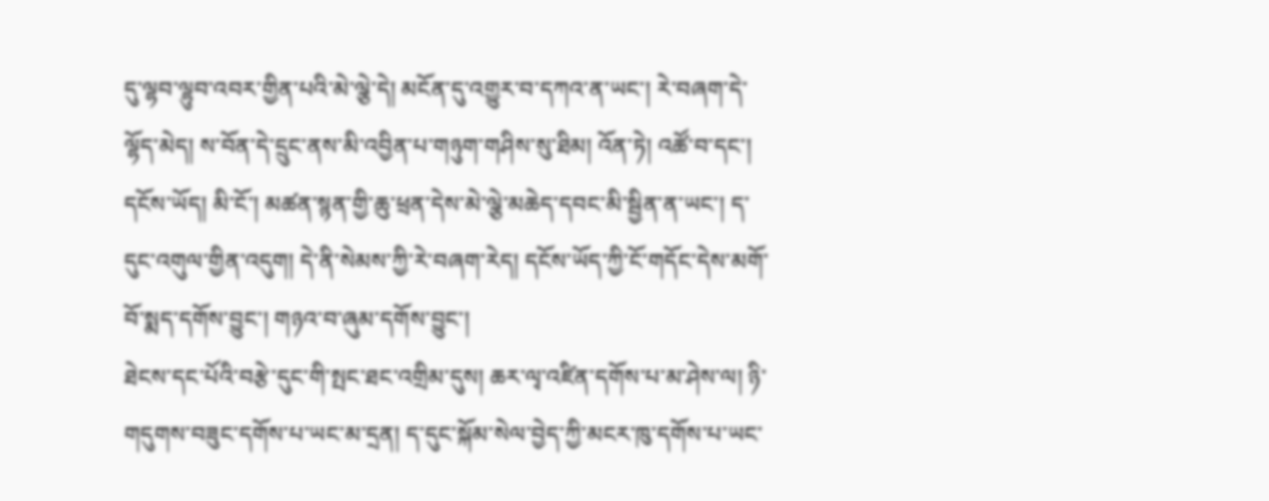དུ་ལྷབ་ལྷུབ་འབར་གྱིན་པའི་མེ་ལྕེ་དེ། མངོན་དུ་འགྱུར་བ་དཀའ་ན་ཡང་། རེ་བཞག་དེ་ལྷོད་མེད། ས་བོན་དེ་དྲུང་ནས་མི་འབྱིན་པ་གཉུག་གཤིས་སུ་ཐིམ། འོན་ཏེ། འཚོ་བ་དང་། དངོས་ཡོད། མི་ངོ་། མཚན་སྙན་གྱི་ཆུ་ཕྲན་དེས་མེ་ལྕེ་མཆེད་དབང་མི་སྦྱིན་ན་ཡང་། ད་དུང་འགུལ་གྱིན་འདུག། དེ་ནི་སེམས་ཀྱི་རེ་བཞག་རེད། དངོས་ཡོད་ཀྱི་ངོ་གདོང་དེས་མགོ་བོ་སྨད་དགོས་བྱུང་། གཉའ་བ་ཞུམ་དགོས་བྱུང་།
ཐེངས་དང་པོའི་བརྩེ་དུང་གི་སྤང་ཐང་འགྲིམ་དུས། ཆར་ལྭ་འཛིན་དགོས་པ་མ་ཤེས་ལ། ཉི་གདུགས་བཟུང་དགོས་པ་ཡང་མ་དྲན། ད་དུང་སྐོམ་སེལ་བྱེད་ཀྱི་མངར་ཁུ་དགོས་པ་ཡང་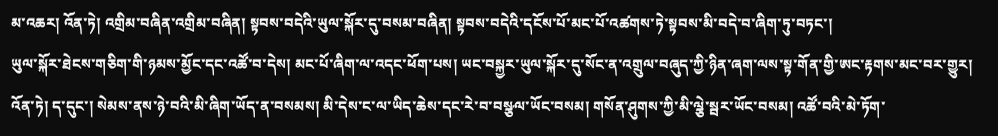མ་འཆར། འོན་ཏེ། འགྲིམ་བཞིན་འགྲིམ་བཞིན། སྟབས་བདེའི་ཡུལ་སྐོར་དུ་བསམ་བཞིན། སྟབས་བདེའི་དངོས་པོ་མང་པོ་འཚགས་ཏེ་སྟབས་མི་བདེ་བ་ཞིག་ཏུ་བཏང་།
ཡུལ་སྐོར་ཐེངས་གཅིག་གི་ཉམས་མྱོང་དང་འཚོ་བ་དེས། མང་པོ་ཞིག་ལ་འདང་ཕོག་པས། ཡང་བསྐྱར་ཡུལ་སྐོར་དུ་སོང་ན་འགྲུལ་བཞུད་ཀྱི་ཉིན་ཞག་ལས་སྟ་གོན་གྱི་ཨང་རྟགས་མང་བར་གྱུར།
འོན་ཏེ། ད་དུང་། སེམས་ནས་ཉེ་བའི་མི་ཞིག་ཡོད་ན་བསམས། མི་དེས་ང་ལ་ཡིད་ཆེས་དང་རེ་བ་བསྩལ་ཡོང་བསམ། གསོན་ཤུགས་ཀྱི་མི་ལྕེ་སྦར་ཡོང་བསམ། འཚོ་བའི་མེ་ཏོག་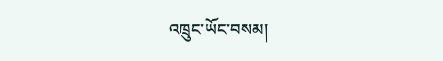འཁྲུང་ཡོང་བསམ།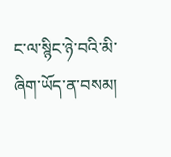ང་ལ་སྙིང་ཉེ་བའི་མི་ཞིག་ཡོད་ན་བསམ།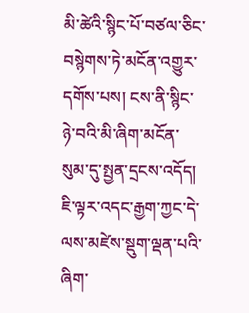མི་ཚེའི་སྙིང་པོ་བཙལ་ཅིང་བསྙེགས་ཏེ་མངོན་འགྱུར་དགོས་པས། ངས་ནི་སྙིང་ཉེ་བའི་མི་ཞིག་མངོན་སུམ་དུ་སྤྱན་དྲངས་འདོད། ཇི་ལྟར་འདང་རྒྱག་ཀྱང་དེ་ལས་མཛེས་སྡུག་ལྡན་པའི་ཞིག་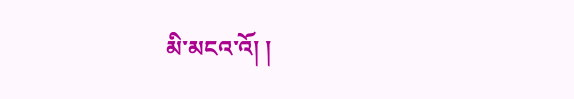མི་མངའ་འོ། །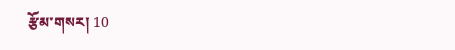རྩོམ་གསར། 10